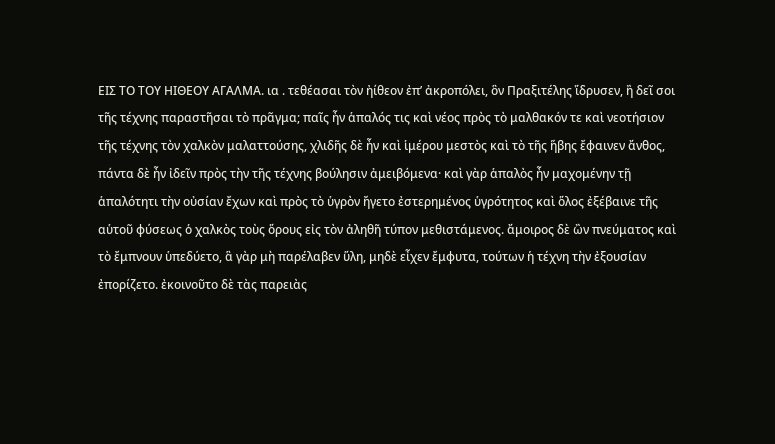ΕΙΣ ΤΟ ΤΟΥ ΗΙΘΕΟΥ ΑΓΑΛΜΑ. ια . τεθέασαι τὸν ἠίθεον ἐπʼ ἀκροπόλει, ὃν Πραξιτέλης ἵδρυσεν, ἢ δεῖ σοι τῆς τέχνης παραστῆσαι τὸ πρᾶγμα; παῖς ἦν ἁπαλός τις καὶ νέος πρὸς τὸ μαλθακόν τε καὶ νεοτήσιον τῆς τέχνης τὸν χαλκὸν μαλαττούσης, χλιδῆς δὲ ἦν καὶ ἱμέρου μεστὸς καὶ τὸ τῆς ἥβης ἔφαινεν ἄνθος, πάντα δὲ ἦν ἰδεῖν πρὸς τὴν τῆς τέχνης βούλησιν ἀμειβόμενα· καὶ γὰρ ἁπαλὸς ἦν μαχομένην τῇ ἁπαλότητι τὴν οὐσίαν ἔχων καὶ πρὸς τὸ ὑγρὸν ἤγετο ἐστερημένος ὑγρότητος καὶ ὅλος ἐξέβαινε τῆς αὑτοῦ φύσεως ὁ χαλκὸς τοὺς ὅρους εἰς τὸν ἀληθῆ τύπον μεθιστάμενος. ἄμοιρος δὲ ὢν πνεύματος καὶ τὸ ἔμπνουν ὑπεδύετο, ἃ γὰρ μὴ παρέλαβεν ὕλη, μηδὲ εἶχεν ἔμφυτα, τούτων ἡ τέχνη τὴν ἐξουσίαν ἐπορίζετο. ἐκοινοῦτο δὲ τὰς παρειὰς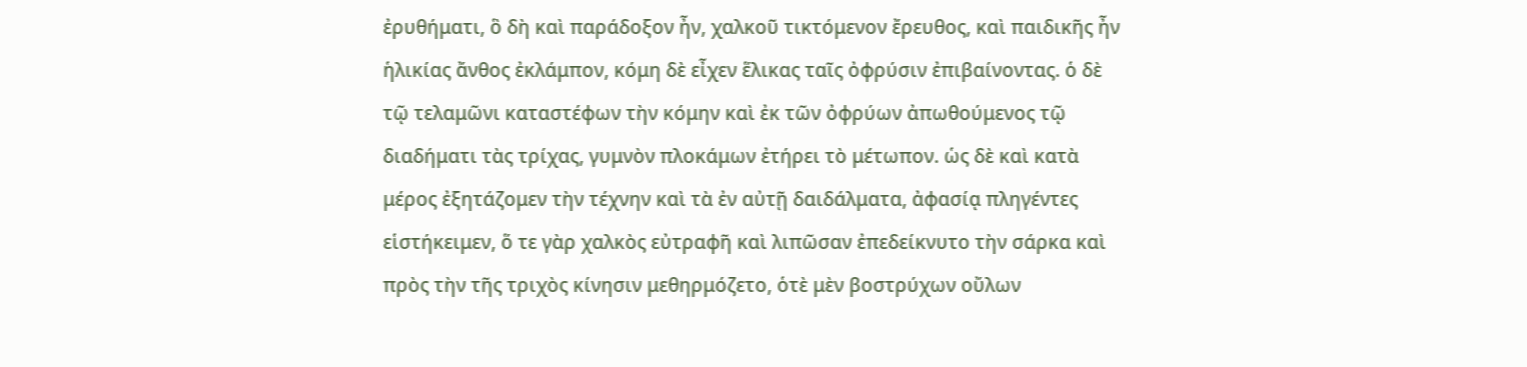ἐρυθήματι, ὃ δὴ καὶ παράδοξον ἦν, χαλκοῦ τικτόμενον ἔρευθος, καὶ παιδικῆς ἦν ἡλικίας ἄνθος ἐκλάμπον, κόμη δὲ εἶχεν ἕλικας ταῖς ὀφρύσιν ἐπιβαίνοντας. ὁ δὲ τῷ τελαμῶνι καταστέφων τὴν κόμην καὶ ἐκ τῶν ὀφρύων ἀπωθούμενος τῷ διαδήματι τὰς τρίχας, γυμνὸν πλοκάμων ἐτήρει τὸ μέτωπον. ὡς δὲ καὶ κατὰ μέρος ἐξητάζομεν τὴν τέχνην καὶ τὰ ἐν αὐτῇ δαιδάλματα, ἀφασίᾳ πληγέντες εἱστήκειμεν, ὅ τε γὰρ χαλκὸς εὐτραφῆ καὶ λιπῶσαν ἐπεδείκνυτο τὴν σάρκα καὶ πρὸς τὴν τῆς τριχὸς κίνησιν μεθηρμόζετο, ὁτὲ μὲν βοστρύχων οὔλων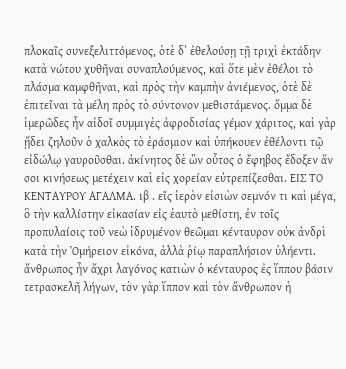πλοκαῖς συνεξελιττόμενος, ὁτὲ δʼ ἐθελούσῃ τῇ τριχὶ ἐκτάδην κατὰ νώτου χυθῆναι συναπλούμενος, καὶ ὅτε μὲν ἐθέλοι τὸ πλάσμα καμφθῆναι, καὶ πρὸς τὴν καμπὴν ἀνιέμενος, ὁτὲ δὲ ἐπιτεῖναι τὰ μέλη πρὸς τὸ σύντονον μεθιστάμενος. ὄμμα δὲ ἱμερῶδες ἦν αἰδοῖ συμμιγὲς ἀφροδισίας γέμον χάριτος, καὶ γὰρ ᾔδει ζηλοῦν ὁ χαλκὸς τὸ ἐράσμιον καὶ ὑπήκουεν ἐθέλοντι τῷ εἰδώλῳ γαυροῦσθαι. ἀκίνητος δὲ ὢν οὗτος ὁ ἔφηβος ἔδοξεν ἄν σοι κινήσεως μετέχειν καὶ εἰς χορείαν εὐτρεπίζεσθαι. ΕΙΣ ΤΟ ΚΕΝΤΑΥΡΟΥ ΑΓΑΛΜΑ. ιβ . εῖς ἱερὸν εἰσιὼν σεμνόν τι καὶ μέγα, ὃ τὴν καλλίστην εἰκασίαν εἰς ἑαυτὸ μεθίστη, ἐν τοῖς προπυλαίοις τοῦ νεὼ ἱδρυμένον θεῶμαι κένταυρον οὐκ ἀνδρὶ κατὰ τὴν Ὁμήρειον εἰκόνα, ἀλλὰ ῥίῳ παραπλήσιον ὑλήεντι. ἄνθρωπος ἦν ἄχρι λαγόνος κατιὼν ὁ κένταυρος ἐς ἵππου βάσιν τετρασκελῆ λήγων, τὸν γὰρ ἵππον καὶ τὸν ἄνθρωπον ἡ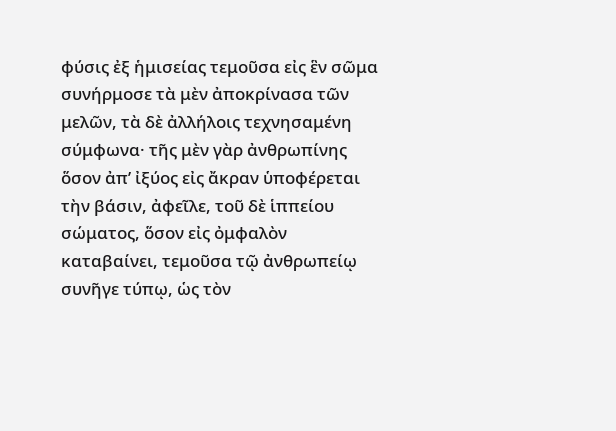φύσις ἐξ ἡμισείας τεμοῦσα εἰς ἓν σῶμα συνήρμοσε τὰ μὲν ἀποκρίνασα τῶν μελῶν, τὰ δὲ ἀλλήλοις τεχνησαμένη σύμφωνα· τῆς μὲν γὰρ ἀνθρωπίνης ὅσον ἀπʼ ἰξύος εἰς ἄκραν ὑποφέρεται τὴν βάσιν, ἀφεῖλε, τοῦ δὲ ἱππείου σώματος, ὅσον εἰς ὀμφαλὸν καταβαίνει, τεμοῦσα τῷ ἀνθρωπείῳ συνῆγε τύπῳ, ὡς τὸν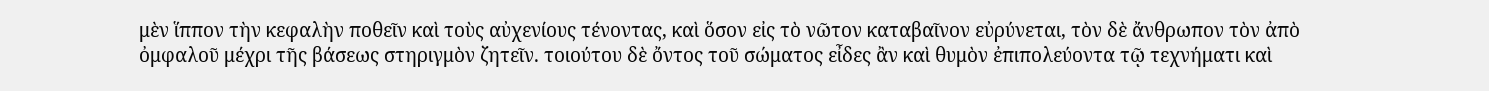μὲν ἵππον τὴν κεφαλὴν ποθεῖν καὶ τοὺς αὐχενίους τένοντας, καὶ ὅσον εἰς τὸ νῶτον καταβαῖνον εὐρύνεται, τὸν δὲ ἄνθρωπον τὸν ἀπὸ ὀμφαλοῦ μέχρι τῆς βάσεως στηριγμὸν ζητεῖν. τοιούτου δὲ ὄντος τοῦ σώματος εἶδες ἂν καὶ θυμὸν ἐπιπολεύοντα τῷ τεχνήματι καὶ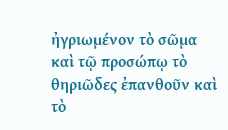ἠγριωμένον τὸ σῶμα καὶ τῷ προσώπῳ τὸ θηριῶδες ἐπανθοῦν καὶ τὸ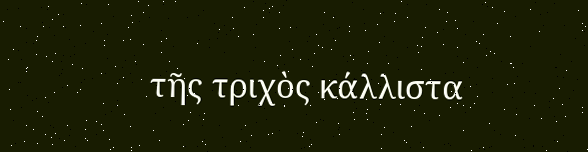τῆς τριχὸς κάλλιστα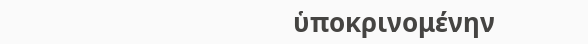ὑποκρινομένην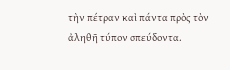τὴν πέτραν καὶ πάντα πρὸς τὸν ἀληθῆ τύπον σπεύδοντα.